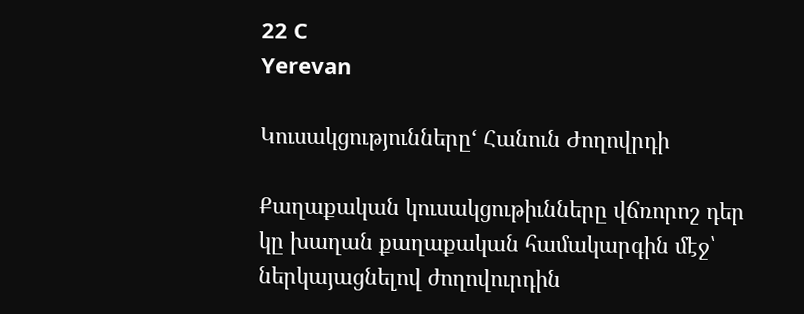22 C
Yerevan

Կուսակցությունները‘ Հանուն Ժողովրդի

Քաղաքական կուսակցութիւնները վճռորոշ դեր կը խաղան քաղաքական համակարգին մէջ՝ ներկայացնելով ժողովուրդին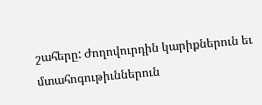շահերը: Ժողովուրդին կարիքներուն եւ մտահոգութիւններուն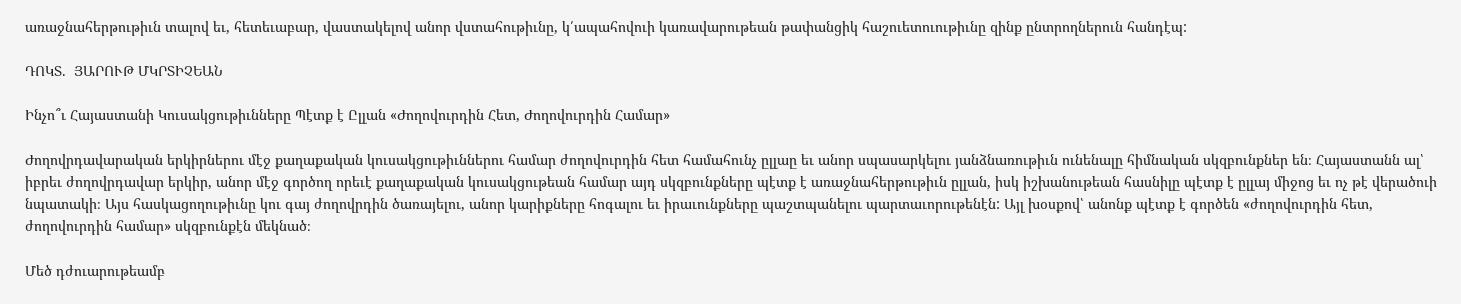առաջնահերթութիւն տալով եւ, հետեւաբար, վաստակելով անոր վստահութիւնը, կ՛ապահովուի կառավարութեան թափանցիկ հաշուետուութիւնը զինք ընտրողներուն հանդէպ:

ԴՈԿՏ.  ՅԱՐՈՒԹ ՄԿՐՏԻՉԵԱՆ

Ինչո՞ւ Հայաստանի Կուսակցութիւնները Պէտք է Ըլլան «Ժողովուրդին Հետ, Ժողովուրդին Համար»

Ժողովրդավարական երկիրներու մէջ քաղաքական կուսակցութիւններու համար ժողովուրդին հետ համահունչ ըլլաը եւ անոր սպասարկելու յանձնառութիւն ունենալը հիմնական սկզբունքներ են։ Հայաստանն ալ՝ իբրեւ ժողովրդավար երկիր, անոր մէջ գործող որեւէ քաղաքական կուսակցութեան համար այդ սկզբունքները պէտք է առաջնահերթութիւն ըլլան, իսկ իշխանութեան հասնիլը պէտք է ըլլայ միջոց եւ ոչ թէ վերածուի նպատակի։ Այս հասկացողութիւնը կու գայ ժողովրդին ծառայելու, անոր կարիքները հոգալու եւ իրաւունքները պաշտպանելու պարտաւորութենէն: Այլ խօսքով՝ անոնք պէտք է գործեն «ժողովուրդին հետ, ժողովուրդին համար» սկզբունքէն մեկնած։

Մեծ դժուարութեամբ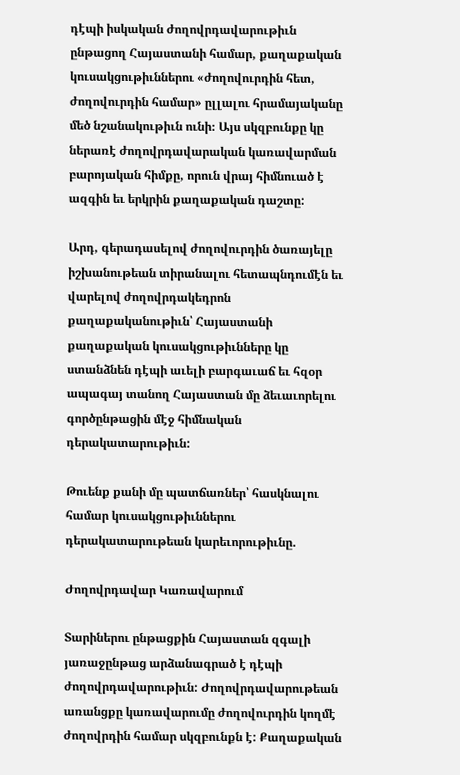դէպի իսկական ժողովրդավարութիւն ընթացող Հայաստանի համար, քաղաքական կուսակցութիւններու «ժողովուրդին հետ, ժողովուրդին համար» ըլլալու հրամայականը մեծ նշանակութիւն ունի։ Այս սկզբունքը կը ներառէ ժողովրդավարական կառավարման բարոյական հիմքը, որուն վրայ հիմնուած է ազգին եւ երկրին քաղաքական դաշտը:

Արդ, գերադասելով ժողովուրդին ծառայելը իշխանութեան տիրանալու հետապնդումէն եւ վարելով ժողովրդակեդրոն քաղաքականութիւն՝ Հայաստանի քաղաքական կուսակցութիւնները կը ստանձնեն դէպի աւելի բարգաւաճ եւ հզօր ապագայ տանող Հայաստան մը ձեւաւորելու գործընթացին մէջ հիմնական դերակատարութիւն:

Թուենք քանի մը պատճառներ՝ հասկնալու համար կուսակցութիւններու դերակատարութեան կարեւորութիւնը.

Ժողովրդավար Կառավարում

Տարիներու ընթացքին Հայաստան զգալի յառաջընթաց արձանագրած է դէպի ժողովրդավարութիւն: Ժողովրդավարութեան առանցքը կառավարումը ժողովուրդին կողմէ ժողովրդին համար սկզբունքն է: Քաղաքական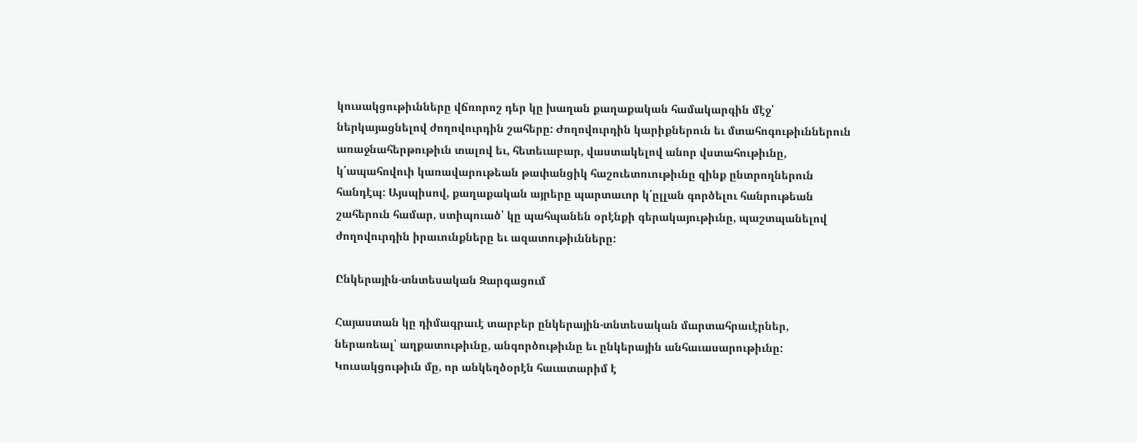կուսակցութիւնները վճռորոշ դեր կը խաղան քաղաքական համակարգին մէջ՝ ներկայացնելով ժողովուրդին շահերը: Ժողովուրդին կարիքներուն եւ մտահոգութիւններուն առաջնահերթութիւն տալով եւ, հետեւաբար, վաստակելով անոր վստահութիւնը, կ՛ապահովուի կառավարութեան թափանցիկ հաշուետուութիւնը զինք ընտրողներուն հանդէպ: Այսպիսով, քաղաքական այրերը պարտաւոր կ՛ըլլան գործելու հանրութեան շահերուն համար, ստիպուած՝ կը պահպանեն օրէնքի գերակայութիւնը, պաշտպանելով ժողովուրդին իրաւունքները եւ ազատութիւնները:

Ընկերային-տնտեսական Զարգացում

Հայաստան կը դիմագրաւէ տարբեր ընկերային-տնտեսական մարտահրաւէրներ, ներառեալ՝ աղքատութիւնը, անգործութիւնը եւ ընկերային անհաւասարութիւնը: Կուսակցութիւն մը, որ անկեղծօրէն հաւատարիմ է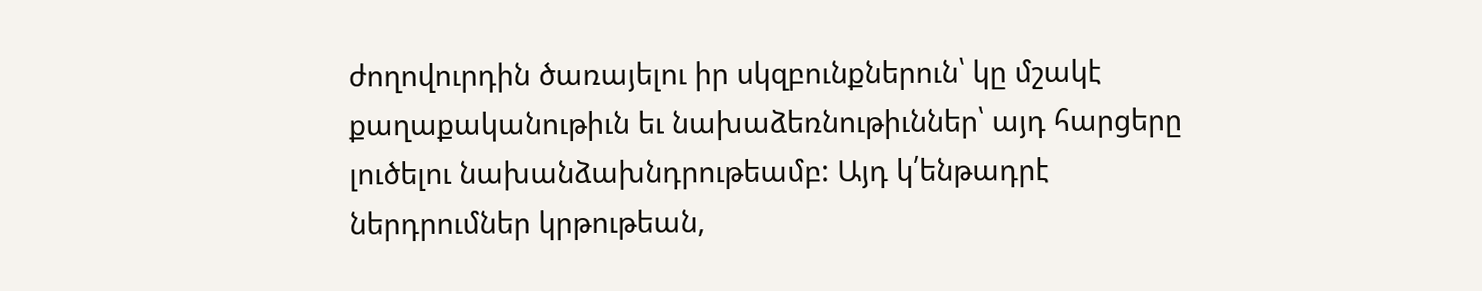ժողովուրդին ծառայելու իր սկզբունքներուն՝ կը մշակէ քաղաքականութիւն եւ նախաձեռնութիւններ՝ այդ հարցերը լուծելու նախանձախնդրութեամբ: Այդ կ՛ենթադրէ ներդրումներ կրթութեան,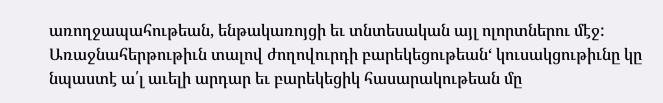առողջապահութեան, ենթակառոյցի եւ տնտեսական այլ ոլորտներու մէջ: Առաջնահերթութիւն տալով ժողովուրդի բարեկեցութեան‘ կուսակցութիւնը կը նպաստէ ա՛լ աւելի արդար եւ բարեկեցիկ հասարակութեան մը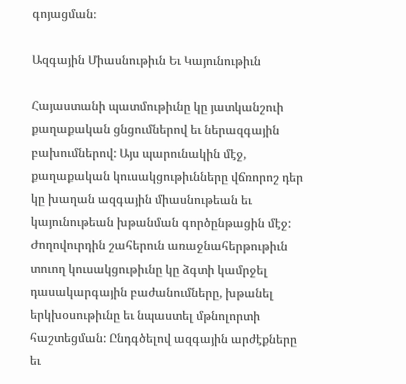գոյացման։

Ազգային Միասնութիւն Եւ Կայունութիւն

Հայաստանի պատմութիւնը կը յատկանշուի քաղաքական ցնցումներով եւ ներազգային բախումներով: Այս պարունակին մէջ, քաղաքական կուսակցութիւնները վճռորոշ դեր կը խաղան ազգային միասնութեան եւ կայունութեան խթանման գործընթացին մէջ: Ժողովուրդին շահերուն առաջնահերթութիւն տուող կուսակցութիւնը կը ձգտի կամրջել դասակարգային բաժանումները, խթանել երկխօսութիւնը եւ նպաստել մթնոլորտի հաշտեցման: Ընդգծելով ազգային արժէքները եւ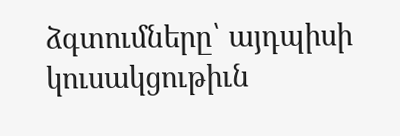ձգտումները՝ այդպիսի կուսակցութիւն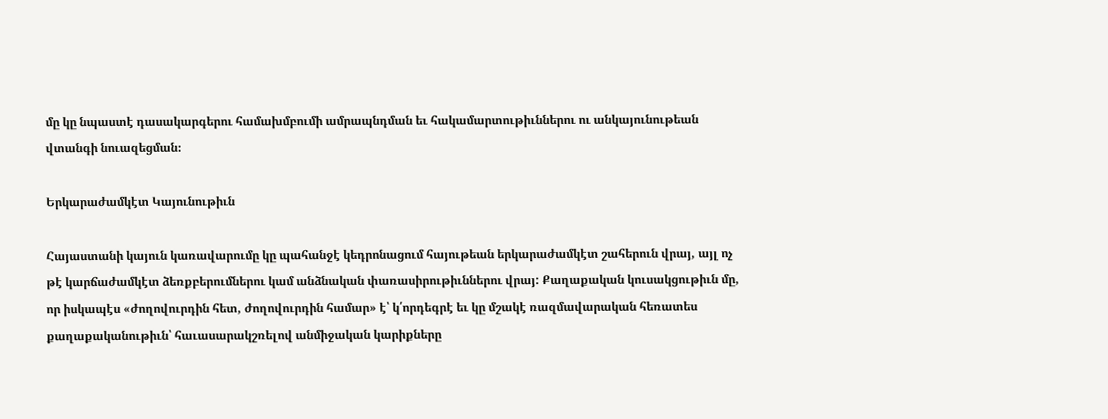մը կը նպաստէ դասակարգերու համախմբումի ամրապնդման եւ հակամարտութիւններու ու անկայունութեան վտանգի նուազեցման։

Երկարաժամկէտ Կայունութիւն

Հայաստանի կայուն կառավարումը կը պահանջէ կեդրոնացում հայութեան երկարաժամկէտ շահերուն վրայ, այլ ոչ թէ կարճաժամկէտ ձեռքբերումներու կամ անձնական փառասիրութիւններու վրայ: Քաղաքական կուսակցութիւն մը, որ իսկապէս «ժողովուրդին հետ, ժողովուրդին համար» է՝ կ՛որդեգրէ եւ կը մշակէ ռազմավարական հեռատես քաղաքականութիւն՝ հաւասարակշռելով անմիջական կարիքները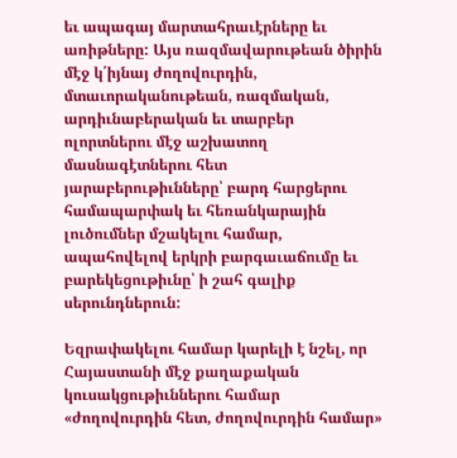եւ ապագայ մարտահրաւէրները եւ առիթները: Այս ռազմավարութեան ծիրին մէջ կ՛իյնայ ժողովուրդին, մտաւորականութեան, ռազմական, արդիւնաբերական եւ տարբեր ոլորտներու մէջ աշխատող մասնագէտներու հետ յարաբերութիւնները՝ բարդ հարցերու համապարփակ եւ հեռանկարային լուծումներ մշակելու համար, ապահովելով երկրի բարգաւաճումը եւ բարեկեցութիւնը՝ ի շահ գալիք սերունդներուն:

Եզրափակելու համար կարելի է նշել, որ Հայաստանի մէջ քաղաքական կուսակցութիւններու համար «ժողովուրդին հետ, ժողովուրդին համար»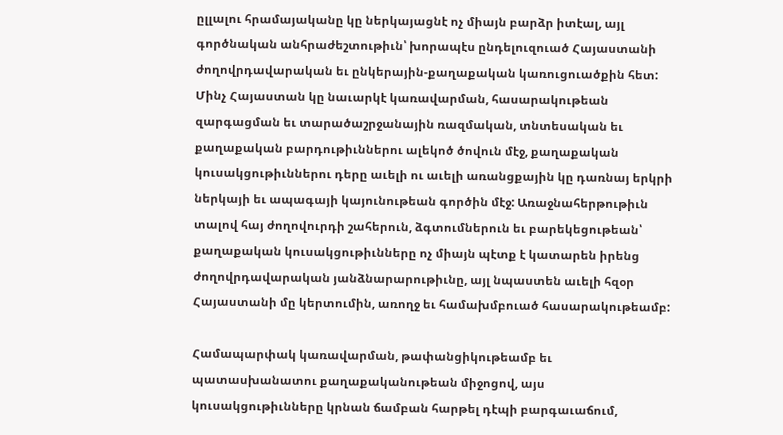ըլլալու հրամայականը կը ներկայացնէ ոչ միայն բարձր իտէալ, այլ գործնական անհրաժեշտութիւն՝ խորապէս ընդելուզուած Հայաստանի ժողովրդավարական եւ ընկերային-քաղաքական կառուցուածքին հետ: Մինչ Հայաստան կը նաւարկէ կառավարման, հասարակութեան զարգացման եւ տարածաշրջանային ռազմական, տնտեսական եւ քաղաքական բարդութիւններու ալեկոծ ծովուն մէջ, քաղաքական կուսակցութիւններու դերը աւելի ու աւելի առանցքային կը դառնայ երկրի ներկայի եւ ապագայի կայունութեան գործին մէջ: Առաջնահերթութիւն տալով հայ ժողովուրդի շահերուն, ձգտումներուն եւ բարեկեցութեան՝ քաղաքական կուսակցութիւնները ոչ միայն պէտք է կատարեն իրենց ժողովրդավարական յանձնարարութիւնը, այլ նպաստեն աւելի հզօր Հայաստանի մը կերտումին, առողջ եւ համախմբուած հասարակութեամբ:

Համապարփակ կառավարման, թափանցիկութեամբ եւ պատասխանատու քաղաքականութեան միջոցով, այս կուսակցութիւնները կրնան ճամբան հարթել դէպի բարգաւաճում,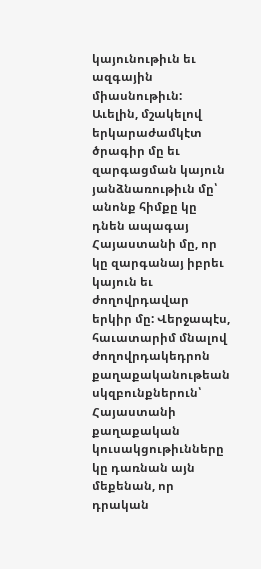կայունութիւն եւ ազգային միասնութիւն: Աւելին, մշակելով երկարաժամկէտ ծրագիր մը եւ զարգացման կայուն յանձնառութիւն մը՝ անոնք հիմքը կը դնեն ապագայ Հայաստանի մը, որ կը զարգանայ իբրեւ կայուն եւ ժողովրդավար երկիր մը: Վերջապէս, հաւատարիմ մնալով ժողովրդակեդրոն քաղաքականութեան սկզբունքներուն՝ Հայաստանի քաղաքական կուսակցութիւնները կը դառնան այն մեքենան, որ դրական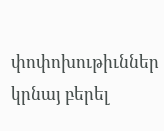փոփոխութիւններ կրնայ բերել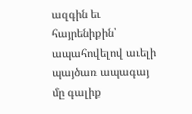ազգին եւ հայրենիքին՝ ապահովելով աւելի պայծառ ապագայ մը գալիք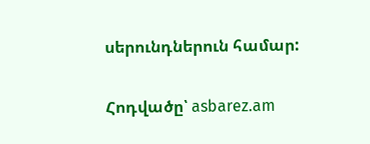սերունդներուն համար:

Հոդվածը՝ asbarez.am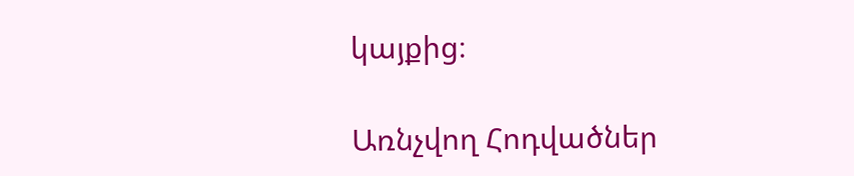կայքից։

Առնչվող Հոդվածներ